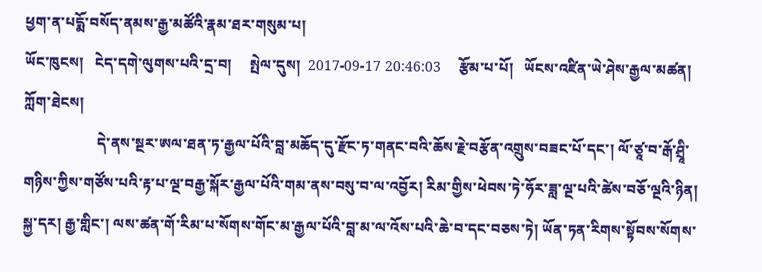ཕྱག་ན་པདྨོ་བསོད་ནམས་རྒྱ་མཚོའི་རྣམ་ཐར་གསུམ་པ།
ཡོང་ཁུངས།   ངེད་དགེ་ལུགས་པའི་དྲ་བ།     སྤེལ་དུས།  2017-09-17 20:46:03     རྩོམ་པ་པོ།   ཡོངས་འཛིན་ཡེ་ཤེས་རྒྱལ་མཚན།     ཀློག་ཐེངས།
                    དེ་ནས་སྔར་ཨལ་ཐན་ཏ་རྒྱལ་པོའི་བླ་མཆོད་དུ་རྫོང་ཏ་གནང་བའི་ཆོས་རྗེ་བརྩོན་འགྲུས་བཟང་པོ་དང་། ལོ་ཙཱ་བ་རྒོ་ཤྲཱི་གཉིས་ཀྱིས་གཙོས་པའི་རྟ་པ་ལྔ་བརྒྱ་སྐོར་རྒྱལ་པོའི་གམ་ནས་བསུ་བ་ལ་འབྱོར། རིམ་གྱིས་ཕེབས་ཏེ་ཧོར་ཟླ་ལྔ་པའི་ཚེས་བཅོ་ལྔའི་ཉིན། སྐྱ་དར། རྒྱ་གླིང་། ལས་ཚན་གོ་རིམ་པ་སོགས་གོང་མ་རྒྱལ་པོའི་བླ་མ་ལ་འོས་པའི་ཆེ་བ་དང་བཅས་ཏེ། ཡོན་ཏན་རིགས་སྟོབས་སོགས་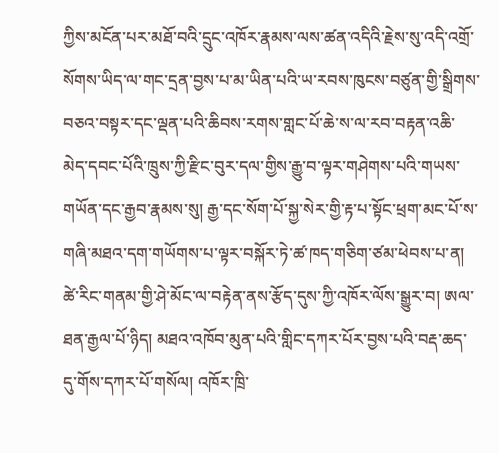ཀྱིས་མངོན་པར་མཐོ་བའི་དྲུང་འཁོར་རྣམས་ལས་ཚན་འདིའི་རྗེས་སུ་འདི་འགྲོ་སོགས་ཡིད་ལ་གང་དྲན་བྱས་པ་མ་ཡིན་པའི་ཡ་རབས་ཁུངས་བཙུན་གྱི་སྒྲིགས་བཅའ་བསྟར་དང་ལྡན་པའི་ཆིབས་རགས་གླང་པོ་ཆེ་ས་ལ་རབ་བརྟན་འཆི་མེད་དབང་པོའི་ཁྲུས་ཀྱི་རྫིང་བུར་དལ་གྱིས་རྒྱུ་བ་ལྟར་གཤེགས་པའི་གཡས་གཡོན་དང་རྒྱབ་རྣམས་སུ། རྒྱ་དང་སོག་པོ་སྐྱ་སེར་གྱི་རྟ་པ་སྟོང་ཕྲག་མང་པོ་ས་གཞི་མཐའ་དག་གཡོགས་པ་ལྟར་བསྐོར་ཏེ་ཚ་ཁད་གཅིག་ཙམ་ཕེབས་པ་ན། ཚེ་རིང་གནམ་གྱི་ཤེ་མོང་ལ་བརྟེན་ནས་རྩོད་དུས་ཀྱི་འཁོར་ལོས་སྒྱུར་བ། ཨལ་ཐན་རྒྱལ་པོ་ཉིད། མཐའ་འཁོབ་མུན་པའི་གླིང་དཀར་པོར་བྱས་པའི་བརྡ་ཆད་དུ་གོས་དཀར་པོ་གསོལ། འཁོར་ཁྲི་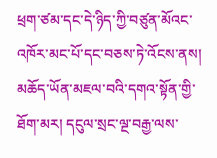ཕྲག་ཙམ་དང་དེ་ཉིད་ཀྱི་བཙུན་མོའང་འཁོར་མང་པོ་དང་བཅས་ཏེ་འོངས་ནས། མཆོད་ཡོན་མཇལ་བའི་དགའ་སྟོན་གྱི་ཐོག་མར། དངུལ་སྲང་ལྔ་བརྒྱ་ལས་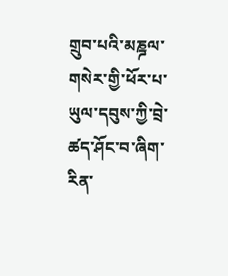གྲུབ་པའི་མཎྜལ་གསེར་གྱི་ཕོར་པ་ཡུལ་དབུས་ཀྱི་བྲེ་ཚད་ཤོང་བ་ཞིག་རིན་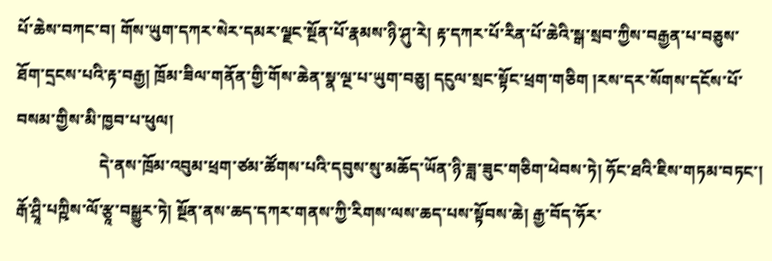པོ་ཆེས་བཀང་བ། གོས་ཡུག་དཀར་སེར་དམར་ལྗང་སྔོན་པོ་རྣམས་ཉི་ཤུ་རེ། རྟ་དཀར་པོ་རིན་པོ་ཆེའི་སྒ་སྲབ་ཀྱིས་བརྒྱན་པ་བཅུས་ཐོག་དྲངས་པའི་རྟ་བརྒྱ། ཁྲོམ་ཟིལ་གནོན་གྱི་གོས་ཆེན་སྣ་ལྔ་པ་ཡུག་བཅུ། དངུལ་སྲང་སྟོང་ཕྲག་གཅིག །རས་དར་སོགས་དངོས་པོ་བསམ་གྱིས་མི་ཁྱབ་པ་ཕུལ།
                    དེ་ནས་ཁྲོམ་འབུམ་ཕྲག་ཙམ་ཚོགས་པའི་དབུས་སུ་མཆོད་ཡོན་ཉི་ཟླ་ཟུང་གཅིག་ཕེབས་ཏེ། ཧོང་ཐའི་ཇིས་གཏམ་བཏང་། རྒོ་ཤྲཱི་པཀྵིས་ལོ་རྩཱ་བསྒྱུར་ཏེ། སྔོན་ནས་ཆད་དཀར་གནས་ཀྱི་རིགས་ལས་ཆད་པས་སྟོབས་ཆེ། རྒྱ་བོད་ཧོར་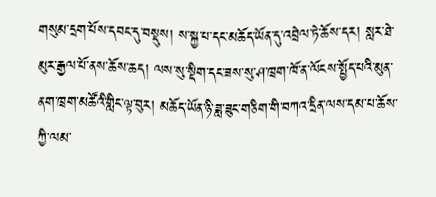གསུམ་དྲག་པོས་དབང་དུ་བསྡུས། ས་སྐྱ་པ་དང་མཆོད་ཡོན་དུ་འབྲེལ་ཏེ་ཆོས་དར། སླར་ཐེ་མུར་རྒྱལ་པོ་ནས་ཆོས་ཆད། ལས་སུ་སྡིག་དང་ཟས་སུ་ཤ་ཁྲག་ཁོ་ན་ལོངས་སྤྱོད་པའི་མུན་ནག་ཁྲག་མཚོའི་གླིང་ལྟ་བུར། མཆོད་ཡོན་ཉི་ཟླ་ཟུང་གཅིག་གི་བཀའ་དྲིན་ལས་དམ་པ་ཆོས་ཀྱི་ལམ་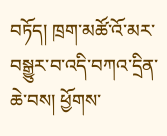བཏོད། ཁྲག་མཚོ་འོ་མར་བསྒྱུར་བ་འདི་བཀའ་དྲིན་ཆེ་བས། ཕྱོགས་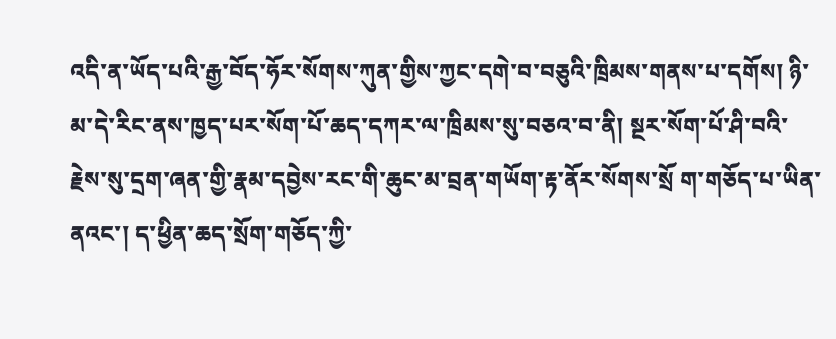འདི་ན་ཡོད་པའི་རྒྱ་བོད་ཧོར་སོགས་ཀུན་གྱིས་ཀྱང་དགེ་བ་བཅུའི་ཁྲིམས་གནས་པ་དགོས། ཉི་མ་དེ་རིང་ནས་ཁྱད་པར་སོག་པོ་ཆད་དཀར་ལ་ཁྲིམས་སུ་བཅའ་བ་ནི། སྔར་སོག་པོ་ཤི་བའི་རྗེས་སུ་དྲག་ཞན་གྱི་རྣམ་དབྱེས་རང་གི་ཆུང་མ་བྲན་གཡོག་རྟ་ནོར་སོགས་སྲོ ག་གཅོད་པ་ཡིན་ནའང་། ད་ཕྱིན་ཆད་སྲོག་གཅོད་ཀྱི་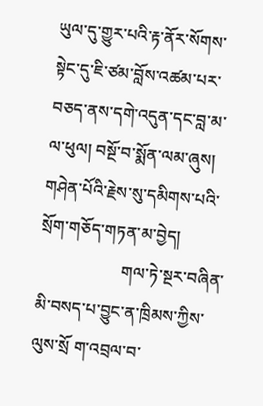ཡུལ་དུ་གྱུར་པའི་རྟ་ནོར་སོགས་སྟེང་དུ་ཇི་ཙམ་བློས་འཚམ་པར་བཅད་ནས་དགེ་འདུན་དང་བླ་མ་ལ་ཕུལ། བསྔོ་བ་སྨོན་ལམ་ཞུས། གཤེན་པོའི་རྗེས་སུ་དམིགས་པའི་སྲོག་གཅོད་གཏན་མ་བྱེད།
                    གལ་ཏེ་སྔར་བཞིན་མི་བསད་པ་བྱུང་ན་ཁྲིམས་ཀྱིས་ལུས་སྲོ ག་འབྲལ་བ་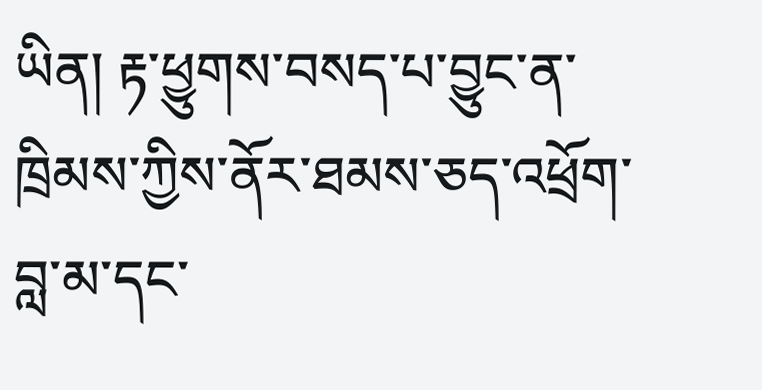ཡིན། རྟ་ཕྱུགས་བསད་པ་བྱུང་ན་ཁྲིམས་ཀྱིས་ནོར་ཐམས་ཅད་འཕྲོག་བླ་མ་དང་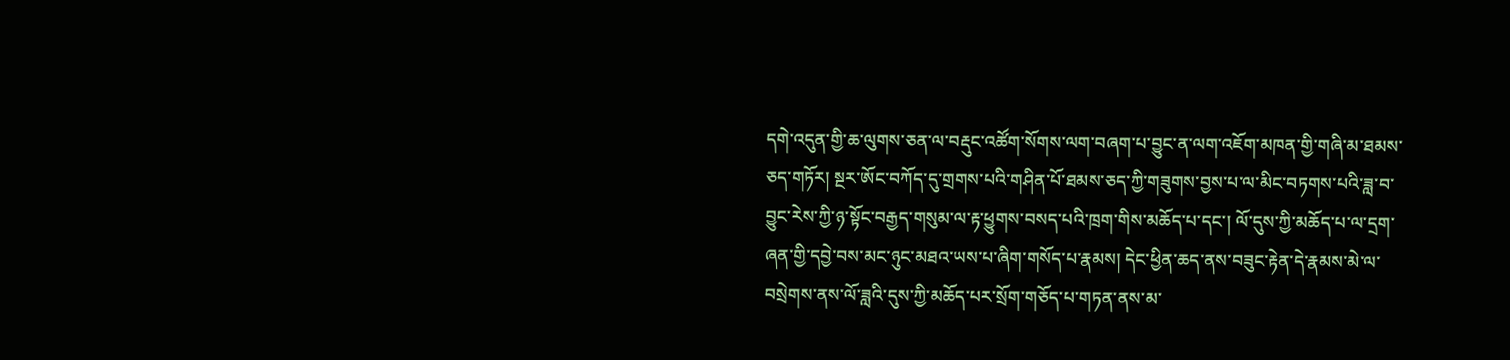དགེ་འདུན་གྱི་ཆ་ལུགས་ཅན་ལ་བརྡུང་འཚོག་སོགས་ལག་བཞག་པ་བྱུང་ན་ལག་འཇོག་མཁན་གྱི་གཞི་མ་ཐམས་ཅད་གཏོར། སྔར་ཨོང་བཀོད་དུ་གྲགས་པའི་གཤིན་པོ་ཐམས་ཅད་ཀྱི་གཟུགས་བྱས་པ་ལ་མིང་བཏགས་པའི་ཟླ་བ་བྱུང་རེས་ཀྱི་ཉ་སྟོང་བརྒྱད་གསུམ་ལ་རྟ་ཕྱུགས་བསད་པའི་ཁྲག་གིས་མཆོད་པ་དང་། ལོ་དུས་ཀྱི་མཆོད་པ་ལ་དྲག་ཞན་གྱི་དབྱེ་བས་མང་ཉུང་མཐའ་ཡས་པ་ཞིག་གསོད་པ་རྣམས། དེང་ཕྱིན་ཆད་ནས་བཟུང་རྟེན་དེ་རྣམས་མེ་ལ་བསྲེགས་ནས་ལོ་ཟླའི་དུས་ཀྱི་མཆོད་པར་སྲོག་གཅོད་པ་གཏན་ནས་མ་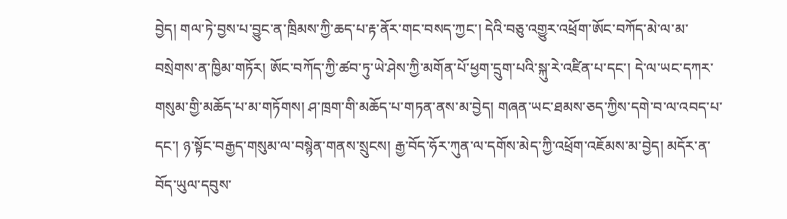བྱེད། གལ་ཏེ་བྱས་པ་བྱུང་ན་ཁྲིམས་ཀྱི་ཆད་པ་རྟ་ནོར་གང་བསད་ཀྱང་། དེའི་བཅུ་འགྱུར་འཕྲོག་ཨོང་བཀོད་མེ་ལ་མ་བསྲེགས་ན་ཁྱིམ་གཏོར། ཨོང་བཀོད་ཀྱི་ཚབ་ཏུ་ཡེ་ཤེས་ཀྱི་མགོན་པོ་ཕྱག་དྲུག་པའི་སྐུ་རེ་འཛིན་པ་དང་། དེ་ལ་ཡང་དཀར་གསུམ་གྱི་མཆོད་པ་མ་གཏོགས། ཤ་ཁྲག་གི་མཆོད་པ་གཏན་ནས་མ་བྱེད། གཞན་ཡང་ཐམས་ཅད་ཀྱིས་དགེ་བ་ལ་འབད་པ་དང་། ཉ་སྟོང་བརྒྱད་གསུམ་ལ་བསྙེན་གནས་སྲུངས། རྒྱ་བོད་ཧོར་ཀུན་ལ་དགོས་མེད་ཀྱི་འཕྲོག་འཇོམས་མ་བྱེད། མདོར་ན་བོད་ཡུལ་དབུས་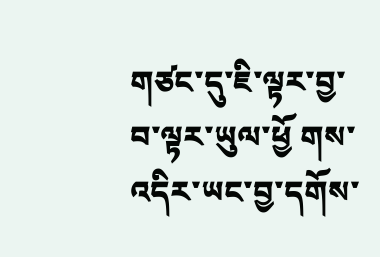གཙང་དུ་ཇི་ལྟར་བྱ་བ་ལྟར་ཡུལ་ཕྱོ གས་འདིར་ཡང་བྱ་དགོས་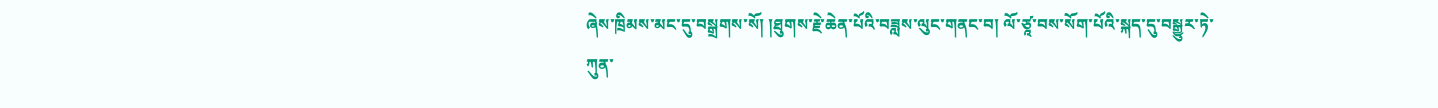ཞེས་ཁྲིམས་མང་དུ་བསྒྲགས་སོ། །ཐུགས་རྗེ་ཆེན་པོའི་བཟླས་ལུང་གནང་བ། ལོ་ཙཱ་བས་སོག་པོའི་སྐད་དུ་བསྒྱུར་ཏེ་ཀུན་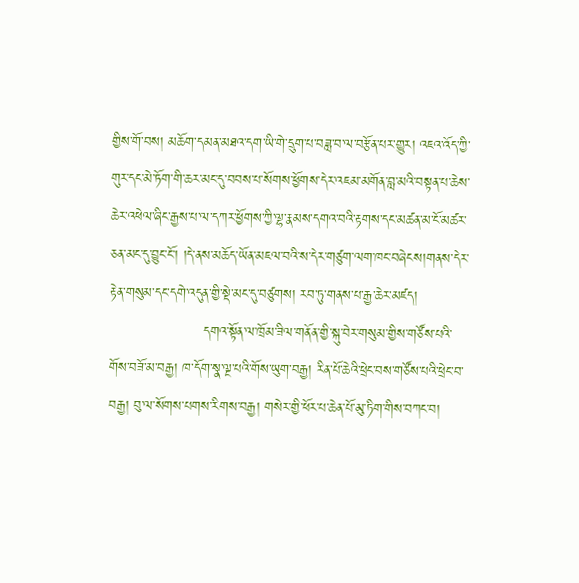གྱིས་གོ་བས། མཆོག་དམན་མཐའ་དག་ཡི་གེ་དྲུག་པ་བཟླ་བ་ལ་བརྩོན་པར་གྱུར། འཇའ་འོད་ཀྱི་གུར་དང་མེ་ཏོག་གི་ཆར་མང་དུ་བབས་པ་སོགས་ཕྱོགས་དེར་འཇམ་མགོན་བླ་མའི་བསྟན་པ་ཆེས་ཆེར་འཕེལ་ཞིང་རྒྱས་པ་ལ་དཀར་ཕྱོགས་ཀྱི་ལྷ་རྣམས་དགའ་བའི་རྟགས་དང་མཚན་མ་ངོ་མཚར་ཅན་མང་དུ་བྱུང་ངོ་། །དེ་ནས་མཆོད་ཡོན་མཇལ་བའི་ས་དེར་གཙུག་ལག་ཁང་བཞེངས།གནས་དེར་རྟེན་གསུམ་དང་དགེ་འདུན་གྱི་སྡེ་མང་དུ་བཙུགས། རབ་ཏུ་གནས་པ་རྒྱ་ཆེར་མཛད།
                    དགའ་སྟོན་ལ་ཁྲོམ་ཟིལ་གནོན་གྱི་སྐུ་བེར་གསུམ་གྱིས་གཙོས་པའི་གོས་བཟོ་མ་བརྒྱ། ཁ་དོག་སྣ་ལྔ་པའི་གོས་ཡུག་བརྒྱ། རིན་པོ་ཆེའི་ཕྲེང་བས་གཙོས་པའི་ཕྲེང་བ་བརྒྱ། བུ་ལ་སོགས་པགས་རིགས་བརྒྱ། གསེར་གྱི་ཕོར་པ་ཆེན་པོ་མུ་ཏིག་གིས་བཀང་བ།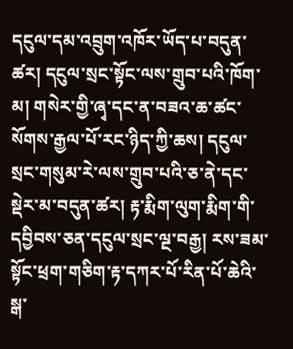དངུལ་དམ་འབྲུག་འཁོར་ཡོད་པ་བདུན་ཚར། དངུལ་སྲང་སྟོང་ལས་གྲུབ་པའི་ཁོག་མ། གསེར་གྱི་ཞྭ་དང་ན་བཟའ་ཆ་ཚང་སོགས་རྒྱལ་པོ་རང་ཉིད་ཀྱི་ཆས། དངུལ་སྲང་གསུམ་རེ་ལས་གྲུབ་པའི་ཅ་ནེ་དང་སྡེར་མ་བདུན་ཚར། རྟ་རྨིག་ལུག་རྨིག་གི་དབྱིབས་ཅན་དངུལ་སྲང་ལྔ་བརྒྱ། རས་ཟམ་སྟོང་ཕྲག་གཅིག་རྟ་དཀར་པོ་རིན་པོ་ཆེའི་སྒ་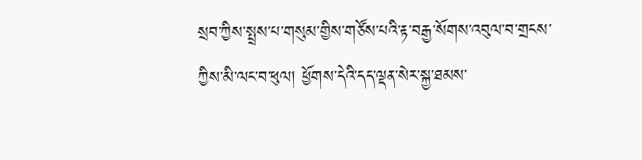སྲབ་ཀྱིས་སྤྲས་པ་གསུམ་གྱིས་གཙོས་པའི་རྟ་བརྒྱ་སོགས་འབུལ་བ་གྲངས་ཀྱིས་མི་ལང་བ་ཕུལ། ཕྱོགས་དེའི་དད་ལྡན་སེར་སྐྱ་ཐམས་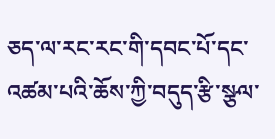ཅད་ལ་རང་རང་གི་དབང་པོ་དང་འཚམ་པའི་ཆོས་ཀྱི་བདུད་རྩི་སྩལ་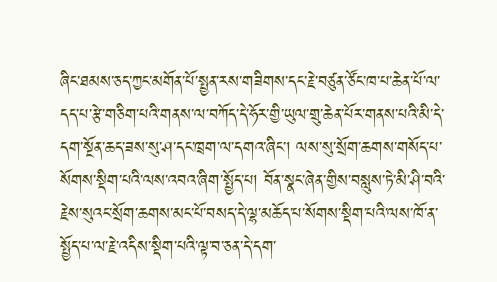ཞིང་ཐམས་ཅད་ཀྱང་མགོན་པོ་སྤྱན་རས་གཟིགས་དང་རྗེ་བཙུན་ཙོང་ཁ་པ་ཆེན་པོ་ལ་དད་པ་རྩེ་གཅིག་པའི་གནས་ལ་བཀོད་དེ་ཧོར་གྱི་ཡུལ་གྲུ་ཆེན་པོར་གནས་པའི་མི་དེ་དག་སྔོན་ཆད་ཟས་སུ་ཤ་དང་ཁྲག་ལ་དགའ་ཞིང་། ལས་སུ་སྲོག་ཆགས་གསོད་པ་སོགས་སྡིག་པའི་ལས་འབའ་ཞིག་སྤྱོད་པ། བོན་སྣང་ཞེན་གྱིས་བསླུས་ཏེ་མི་ཤི་བའི་རྗེས་སུའང་སྲོག་ཆགས་མང་པོ་བསད་དེ་ལྷ་མཆོད་པ་སོགས་སྡིག་པའི་ལས་ཁོ་ན་སྤྱོད་པ་ལ་རྗེ་འདིས་སྡིག་པའི་ལྟ་བ་ཅན་དེ་དག་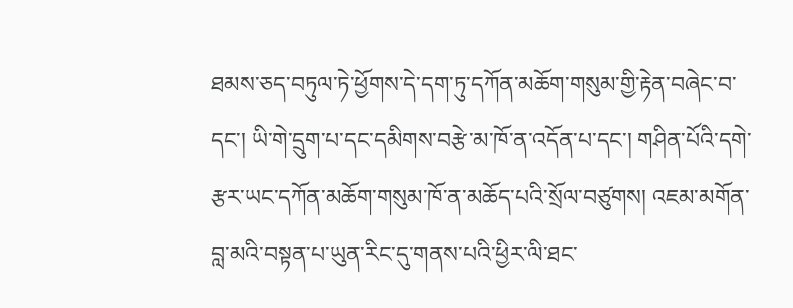ཐམས་ཅད་བཏུལ་ཏེ་ཕྱོགས་དེ་དག་ཏུ་དཀོན་མཆོག་གསུམ་གྱི་རྟེན་བཞེང་བ་དང་། ཡི་གེ་དྲུག་པ་དང་དམིགས་བརྩེ་མ་ཁོ་ན་འདོན་པ་དང་། གཤིན་པོའི་དགེ་རྩར་ཡང་དཀོན་མཆོག་གསུམ་ཁོ་ན་མཆོད་པའི་སྲོལ་བཙུགས། འཇམ་མགོན་བླ་མའི་བསྟན་པ་ཡུན་རིང་དུ་གནས་པའི་ཕྱིར་ལི་ཐང་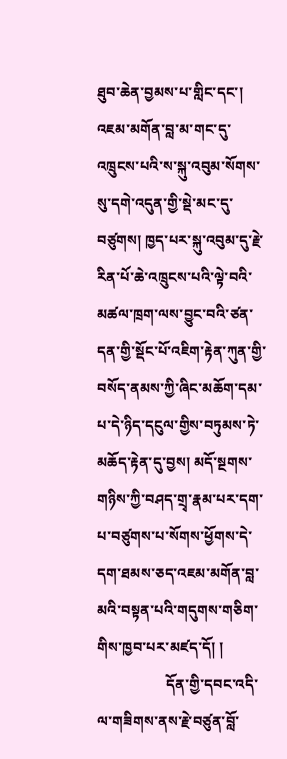ཐུབ་ཆེན་བྱམས་པ་གླིང་དང་། འཇམ་མགོན་བླ་མ་གང་དུ་འཁྲུངས་པའི་ས་སྐུ་འབུམ་སོགས་སུ་དགེ་འདུན་གྱི་སྡེ་མང་དུ་བཙུགས། ཁྱད་པར་སྐུ་འབུམ་དུ་རྗེ་རིན་པོ་ཆེ་འཁྲུངས་པའི་ལྟེ་བའི་མཚལ་ཁྲག་ལས་བྱུང་བའི་ཙན་དན་གྱི་སྡོང་པོ་འཇིག་རྟེན་ཀུན་གྱི་བསོད་ནམས་ཀྱི་ཞིང་མཆོག་དམ་པ་དེ་ཉིད་དངུལ་གྱིས་བཏུམས་ཏེ་མཆོད་རྟེན་དུ་བྱས། མདོ་སྔགས་གཉིས་ཀྱི་བཤད་གྲྭ་རྣམ་པར་དག་པ་བཙུགས་པ་སོགས་ཕྱོགས་དེ་དག་ཐམས་ཅད་འཇམ་མགོན་བླ་མའི་བསྟན་པའི་གདུགས་གཅིག་གིས་ཁྱབ་པར་མཛད་དོ། །
                   དོན་གྱི་དབང་འདི་ལ་གཟིགས་ནས་རྗེ་བཙུན་བློ་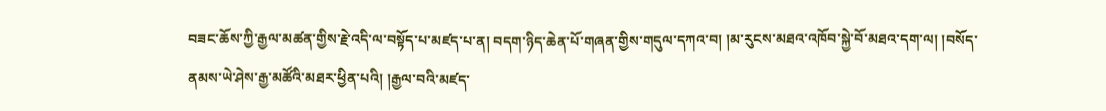བཟང་ཆོས་ཀྱི་རྒྱལ་མཚན་གྱིས་རྗེ་འདི་ལ་བསྟོད་པ་མཛད་པ་ན། བདག་ཉིད་ཆེན་པོ་གཞན་གྱིས་གདུལ་དཀའ་བ། །མ་རུངས་མཐའ་འཁོབ་སྐྱེ་བོ་མཐའ་དག་ལ། །བསོད་ནམས་ཡེ་ཤེས་རྒྱ་མཚོའི་མཐར་ཕྱིན་པའི། །རྒྱལ་བའི་མཛད་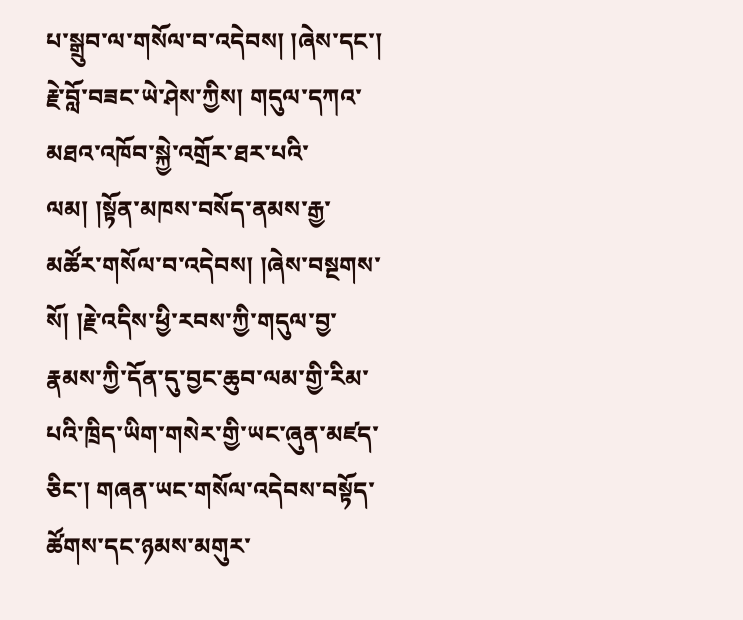པ་སྒྲུབ་ལ་གསོལ་བ་འདེབས། །ཞེས་དང་། རྗེ་བློ་བཟང་ཡེ་ཤེས་ཀྱིས། གདུལ་དཀའ་མཐའ་འཁོབ་སྐྱེ་འགྲོར་ཐར་པའི་ལམ། །སྟོན་མཁས་བསོད་ནམས་རྒྱ་མཚོར་གསོལ་བ་འདེབས། །ཞེས་བསྔགས་སོ། །རྗེ་འདིས་ཕྱི་རབས་ཀྱི་གདུལ་བྱ་རྣམས་ཀྱི་དོན་དུ་བྱང་ཆུབ་ལམ་གྱི་རིམ་པའི་ཁྲིད་ཡིག་གསེར་གྱི་ཡང་ཞུན་མཛད་ཅིང་། གཞན་ཡང་གསོལ་འདེབས་བསྟོད་ཚོགས་དང་ཉམས་མགུར་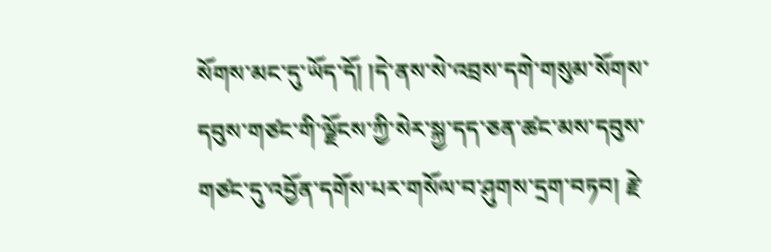སོགས་མང་དུ་ཡོད་དོ། །དེ་ནས་སེ་འབྲས་དགེ་གསུམ་སོགས་དབུས་གཙང་གི་ལྗོངས་ཀྱི་སེར་སྐྱ་དད་ཅན་ཚང་མས་དབུས་གཙང་དུ་འབྱོན་དགོས་པར་གསོལ་བ་ཤུགས་དྲག་བཏབ། རྗེ་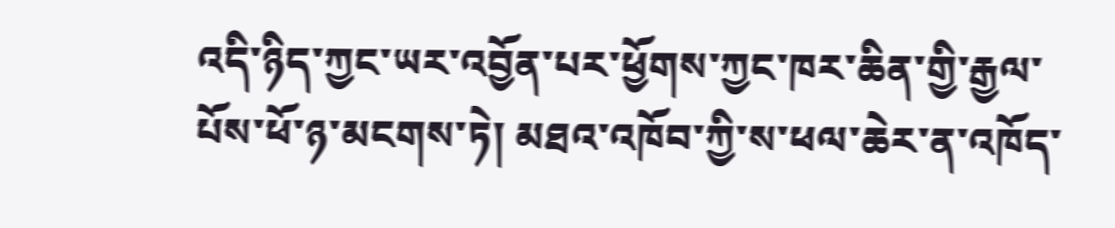འདི་ཉིད་ཀྱང་ཡར་འབྱོན་པར་ཕྱོགས་ཀྱང་ཁར་ཆིན་གྱི་རྒྱལ་པོས་ཕོ་ཉ་མངགས་ཏེ། མཐའ་འཁོབ་ཀྱི་ས་ཕལ་ཆེར་ན་འཁོད་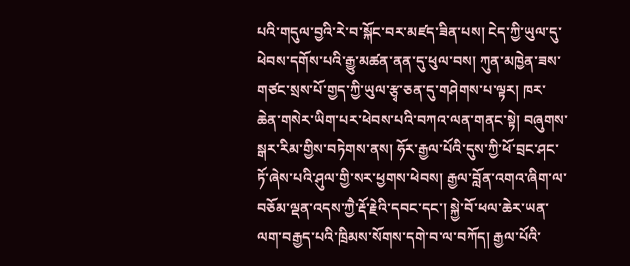པའི་གདུལ་བྱའི་རེ་བ་སྐོང་བར་མཛད་ཟིན་པས། ངེད་ཀྱི་ཡུལ་དུ་ཕེབས་དགོས་པའི་རྒྱུ་མཚན་ནན་དུ་ཕུལ་བས། ཀུན་མཁྱེན་ཟས་གཙང་སྲས་པོ་གྱད་ཀྱི་ཡུལ་རྩྭ་ཅན་དུ་གཤེགས་པ་ལྟར། ཁར་ཆེན་གསེར་ཡིག་པར་ཕེབས་པའི་བཀའ་ལན་གནང་སྟེ། བཞུགས་སྒར་རིམ་གྱིས་བཏེགས་ནས། ཧོར་རྒྱལ་པོའི་དུས་ཀྱི་ཕོ་བྲང་ཤང་ཏོ་ཞེས་པའི་ཤུལ་གྱི་སར་ཕྱགས་ཕེབས། རྒྱལ་བློན་འགའ་ཞིག་ལ་བཅོམ་ལྡན་འདས་ཀྱཻ་རྡོ་རྗེའི་དབང་དང་། སྐྱེ་བོ་ཕལ་ཆེར་ཡན་ལག་བརྒྱད་པའི་ཁྲིམས་སོགས་དགེ་བ་ལ་བཀོད། རྒྱལ་པོའི་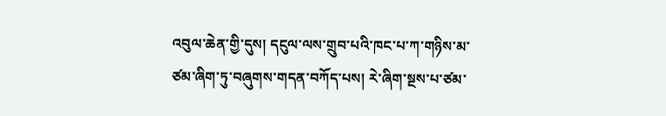འབུལ་ཆེན་གྱི་དུས། དངུལ་ལས་གྲུབ་པའི་ཁང་པ་ཀ་གཉིས་མ་ཙམ་ཞིག་ཏུ་བཞུགས་གདན་བཀོད་པས། རེ་ཞིག་སྔས་པ་ཙམ་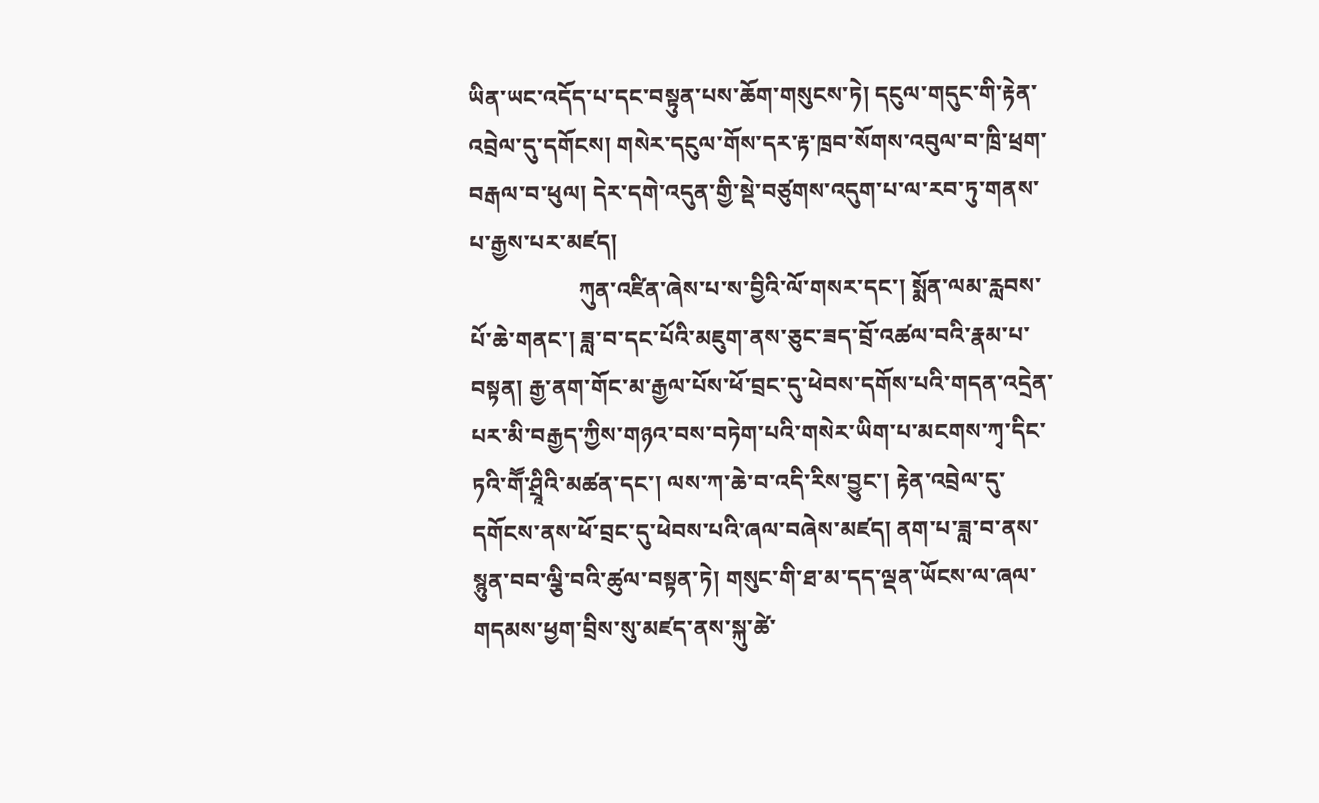ཡིན་ཡང་འདོད་པ་དང་བསྟུན་པས་ཆོག་གསུངས་ཏེ། དངུལ་གདུང་གི་རྟེན་འབྲེལ་དུ་དགོངས། གསེར་དངུལ་གོས་དར་རྟ་ཁྲབ་སོགས་འབུལ་བ་ཁྲི་ཕྲག་བརྒལ་བ་ཕུལ། དེར་དགེ་འདུན་གྱི་སྡེ་བཙུགས་འདུག་པ་ལ་རབ་ཏུ་གནས་པ་རྒྱས་པར་མཛད།
                   ཀུན་འཛིན་ཞེས་པ་ས་བྱིའི་ལོ་གསར་དང་། སྨོན་ལམ་རླབས་པོ་ཆེ་གནང་། ཟླ་བ་དང་པོའི་མཇུག་ནས་ཅུང་ཟད་བྲོ་འཚལ་བའི་རྣམ་པ་བསྟན། རྒྱ་ནག་གོང་མ་རྒྱལ་པོས་ཕོ་བྲང་དུ་ཕེབས་དགོས་པའི་གདན་འདྲེན་པར་མི་བརྒྱད་ཀྱིས་གཉའ་བས་བཏེག་པའི་གསེར་ཡིག་པ་མངགས་ཀྭ་དིང་ཏའི་གཽ་ཤྲཱིའི་མཚན་དང་། ལས་ཀ་ཆེ་བ་འདི་རིས་བྱུང་། རྟེན་འབྲེལ་དུ་དགོངས་ནས་ཕོ་བྲང་དུ་ཕེབས་པའི་ཞལ་བཞེས་མཛད། ནག་པ་ཟླ་བ་ནས་སྙུན་བབ་ལྕི་བའི་ཚུལ་བསྟན་ཏེ། གསུང་གི་ཐ་མ་དད་ལྡན་ཡོངས་ལ་ཞལ་གདམས་ཕྱག་བྲིས་སུ་མཛད་ནས་སྐུ་ཚེ་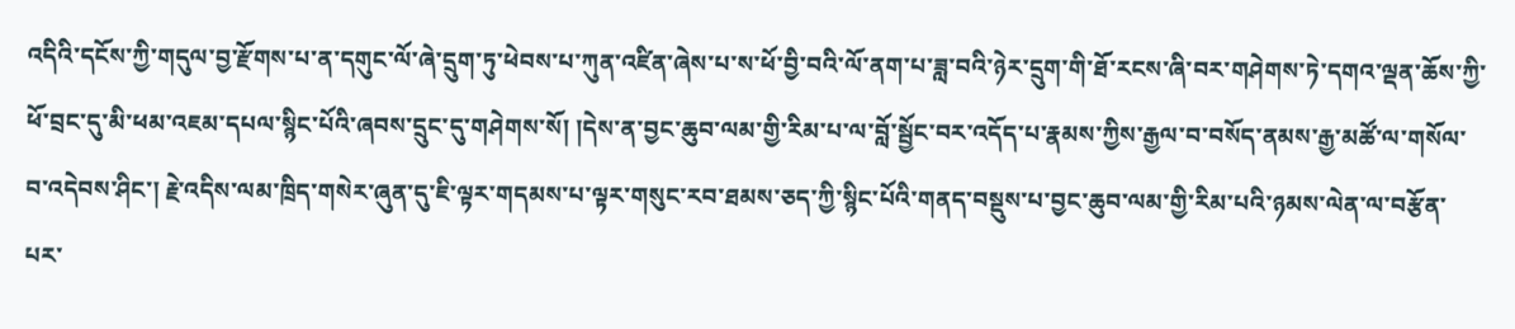འདིའི་དངོས་ཀྱི་གདུལ་བྱ་རྫོགས་པ་ན་དགུང་ལོ་ཞེ་དྲུག་ཏུ་ཕེབས་པ་ཀུན་འཛིན་ཞེས་པ་ས་ཕོ་བྱི་བའི་ལོ་ནག་པ་ཟླ་བའི་ཉེར་དྲུག་གི་ཐོ་རངས་ཞི་བར་གཤེགས་ཏེ་དགའ་ལྡན་ཆོས་ཀྱི་ཕོ་བྲང་དུ་མི་ཕམ་འཇམ་དཔལ་སྙིང་པོའི་ཞབས་དྲུང་དུ་གཤེགས་སོ། །དེས་ན་བྱང་ཆུབ་ལམ་གྱི་རིམ་པ་ལ་བློ་སྦྱོང་བར་འདོད་པ་རྣམས་ཀྱིས་རྒྱལ་བ་བསོད་ནམས་རྒྱ་མཚོ་ལ་གསོལ་བ་འདེབས་ཤིང་། རྗེ་འདིས་ལམ་ཁྲིད་གསེར་ཞུན་དུ་ཇི་ལྟར་གདམས་པ་ལྟར་གསུང་རབ་ཐམས་ཅད་ཀྱི་སྙིང་པོའི་གནད་བསྡུས་པ་བྱང་ཆུབ་ལམ་གྱི་རིམ་པའི་ཉམས་ལེན་ལ་བརྩོན་པར་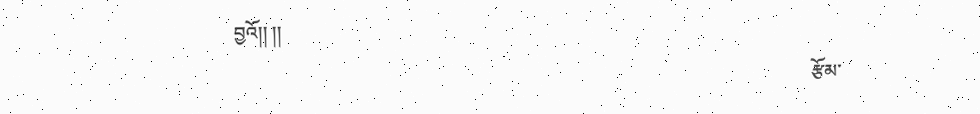བྱའོ།། །།
                                                                                                                           རྩོམ་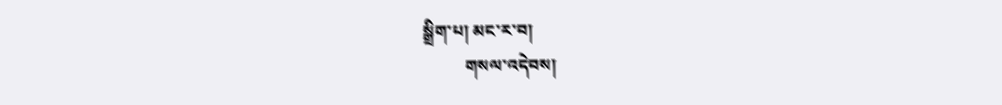སྒྲིག་པ། མང་ར་བ།
          གསལ་འདེབས།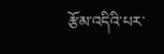རྩོམ་འདིའི་པར་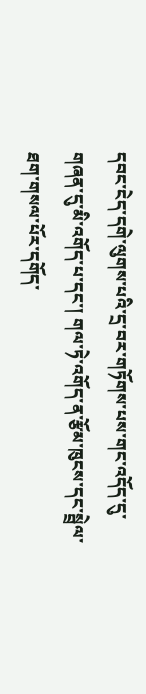དབང་ངེད་དགེ་ལུགས་པའི་དྲ་བར་གཏོགས་པས་གང་འདོད་དུ་གཞན་དུ་མི་འགོད་པ་དང་། གལ་ཏེ་འགོད་ན་རྩོམ་ཁུངས་དང་སྦྲེལ་ཐག་གསལ་པོར་དགོད་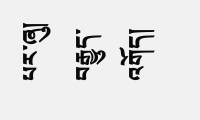པར་ཞུ།
བརྒྱུད་འགོད།